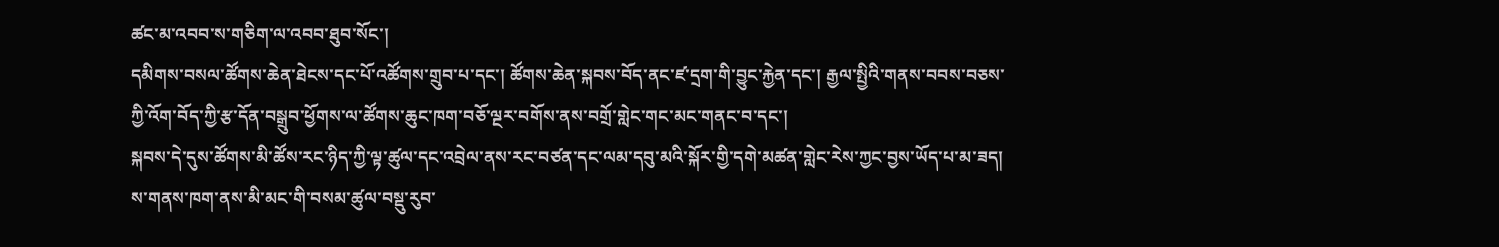ཚང་མ་འབབ་ས་གཅིག་ལ་འབབ་ཐུབ་སོང་།
དམིགས་བསལ་ཚོགས་ཆེན་ཐེངས་དང་པོ་འཚོགས་གྲུབ་པ་དང་། ཚོགས་ཆེན་སྐབས་བོད་ནང་ཛ་དྲག་གི་བྱུང་རྐྱེན་དང་། རྒྱལ་སྤྱིའི་གནས་བབས་བཅས་ཀྱི་འོག་བོད་ཀྱི་རྩ་དོན་བསྒྲུབ་ཕྱོགས་ལ་ཚོགས་ཆུང་ཁག་བཅོ་ལྔར་བགོས་ནས་བགྲོ་གླེང་གང་མང་གནང་བ་དང་།
སྐབས་དེ་དུས་ཚོགས་མི་ཚོས་རང་ཉིད་ཀྱི་ལྟ་ཚུལ་དང་འབྲེལ་ནས་རང་བཙན་དང་ལམ་དབུ་མའི་སྐོར་གྱི་དགེ་མཚན་གླེང་རེས་ཀྱང་བྱས་ཡོད་པ་མ་ཟད། ས་གནས་ཁག་ནས་མི་མང་གི་བསམ་ཚུལ་བསྡུ་རུབ་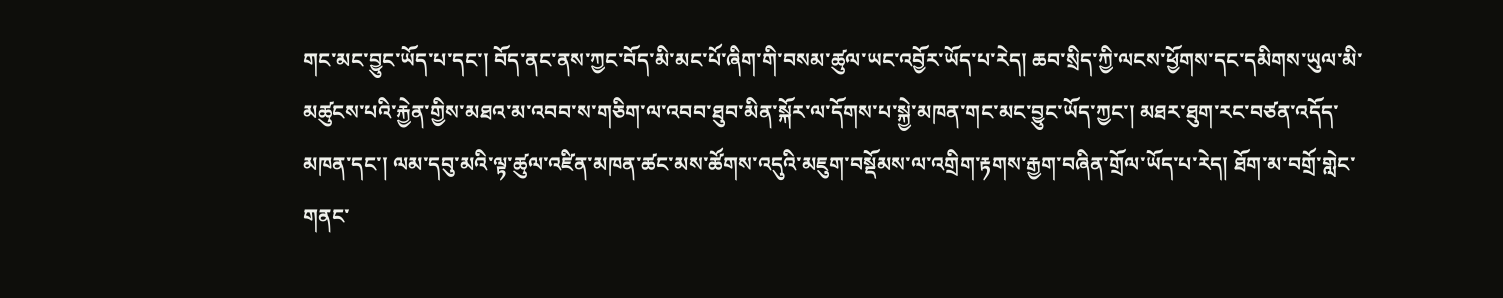གང་མང་བྱུང་ཡོད་པ་དང་། བོད་ནང་ནས་ཀྱང་བོད་མི་མང་པོ་ཞིག་གི་བསམ་ཚུལ་ཡང་འབྱོར་ཡོད་པ་རེད། ཆབ་སྲིད་ཀྱི་ལངས་ཕྱོགས་དང་དམིགས་ཡུལ་མི་མཚུངས་པའི་རྐྱེན་གྱིས་མཐའ་མ་འབབ་ས་གཅིག་ལ་འབབ་ཐུབ་མིན་སྐོར་ལ་དོགས་པ་སྐྱེ་མཁན་གང་མང་བྱུང་ཡོད་ཀྱང་། མཐར་ཐུག་རང་བཙན་འདོད་མཁན་དང་། ལམ་དབུ་མའི་ལྟ་ཚུལ་འཛིན་མཁན་ཚང་མས་ཚོགས་འདུའི་མཇུག་བསྡོམས་ལ་འགྲིག་རྟགས་རྒྱག་བཞིན་གྲོལ་ཡོད་པ་རེད། ཐོག་མ་བགྲོ་གླེང་གནང་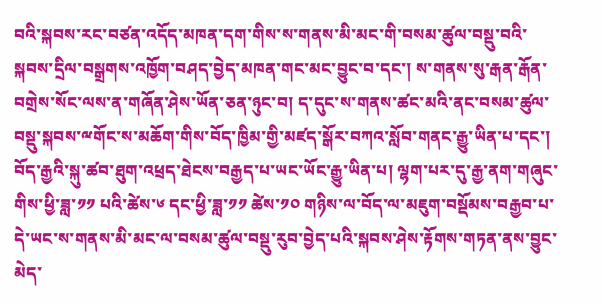བའི་སྐབས་རང་བཙན་འདོད་མཁན་དག་གིས་ས་གནས་མི་མང་གི་བསམ་ཚུལ་བསྡུ་བའི་སྐབས་དྲིལ་བསྒྲགས་འཁྱོག་བཤད་བྱེད་མཁན་གང་མང་བྱུང་བ་དང་། ས་གནས་སུ་རྒན་རྒོན་བགྲེས་སོང་ལས་ན་གཞོན་ཤེས་ཡོན་ཅན་ཉུང་བ། ད་དུང་ས་གནས་ཚང་མའི་ནང་བསམ་ཚུལ་བསྡུ་སྐབས་ྋགོང་ས་མཆོག་གིས་བོད་ཁྱིམ་གྱི་མཛད་སྒོར་བཀའ་སློབ་གནང་རྒྱུ་ཡིན་པ་དང་། བོད་རྒྱའི་སྐུ་ཚབ་ཐུག་འཕྲད་ཐེངས་བརྒྱད་པ་ཡང་ཡོང་རྒྱུ་ཡིན་པ། ལྷག་པར་དུ་རྒྱ་ནག་གཞུང་གིས་ཕྱི་ཟླ་༡༡ པའི་ཚེས་༦ དང་ཕྱི་ཟླ་༡༡ ཚེས་༡༠ གཉིས་ལ་བོད་ལ་མཇུག་བསྡོམས་བརྒྱབ་པ་དེ་ཡང་ས་གནས་མི་མང་ལ་བསམ་ཚུལ་བསྡུ་རུབ་བྱེད་པའི་སྐབས་ཤེས་རྟོགས་གཏན་ནས་བྱུང་མེད་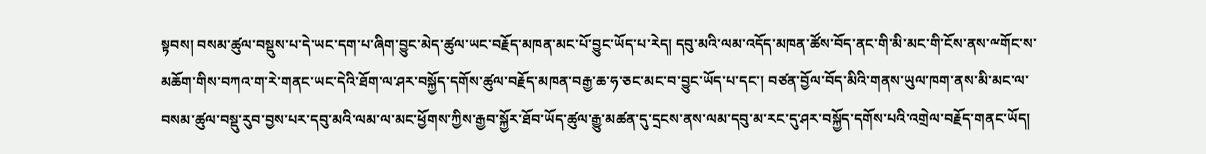སྟབས། བསམ་ཚུལ་བསྡུས་པ་དེ་ཡང་དག་པ་ཞིག་བྱུང་མེད་ཚུལ་ཡང་བརྗོད་མཁན་མང་པོ་བྱུང་ཡོད་པ་རེད། དབུ་མའི་ལམ་འདོད་མཁན་ཚོས་བོད་ནང་གི་མི་མང་གི་ངོས་ནས་ྋགོང་ས་མཆོག་གིས་བཀའ་ག་རེ་གནང་ཡང་དེའི་ཐོག་ལ་ཤར་བསྐྱོད་དགོས་ཚུལ་བརྗོད་མཁན་བརྒྱ་ཆ་ཧ་ཅང་མང་བ་བྱུང་ཡོད་པ་དང་། བཙན་བྱོལ་བོད་མིའི་གནས་ཡུལ་ཁག་ནས་མི་མང་ལ་བསམ་ཚུལ་བསྡུ་རུབ་བྱས་པར་དབུ་མའི་ལམ་ལ་མང་ཕྱོགས་ཀྱིས་རྒྱབ་སྐྱོར་ཐོབ་ཡོད་ཚུལ་རྒྱུ་མཚན་དུ་དྲངས་ནས་ལམ་དབུ་མ་རང་དུ་ཤར་བསྐྱོད་དགོས་པའི་འགྲེལ་བརྗོད་གནང་ཡོད།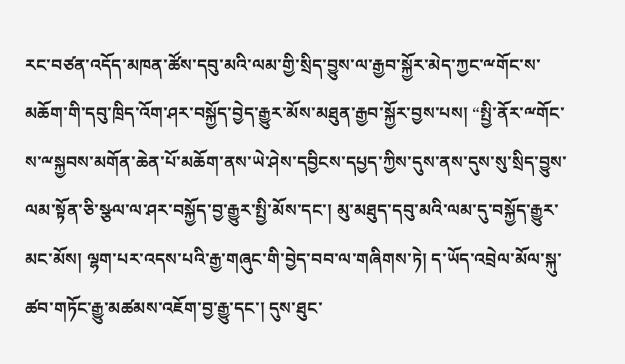རང་བཙན་འདོད་མཁན་ཚོས་དབུ་མའི་ལམ་གྱི་སྲིད་བྱུས་ལ་རྒྱབ་སྐྱོར་མེད་ཀྱང་ྋགོང་ས་མཆོག་གི་དབུ་ཁྲིད་འོག་ཤར་བསྐྱོད་བྱེད་རྒྱུར་མོས་མཐུན་རྒྱབ་སྐྱོར་བྱས་པས། “སྤྱི་ནོར་ྋགོང་ས་ྋསྐྱབས་མགོན་ཆེན་པོ་མཆོག་ནས་ཡེ་ཤེས་དབྱིངས་དཔྱད་ཀྱིས་དུས་ནས་དུས་སུ་སྲིད་བྱུས་ལམ་སྟོན་ཅི་སྩལ་ལ་ཤར་བསྐྱོད་བྱ་རྒྱུར་སྤྱི་མོས་དང་། མུ་མཐུད་དབུ་མའི་ལམ་དུ་བསྐྱོད་རྒྱུར་མང་མོས། ལྷག་པར་འདས་པའི་རྒྱ་གཞུང་གི་བྱེད་བབ་ལ་གཞིགས་ཏེ། ད་ཡོད་འབྲེལ་མོལ་སྐུ་ཚབ་གཏོང་རྒྱུ་མཚམས་འཇོག་བྱ་རྒྱུ་དང་། དུས་ཐུང་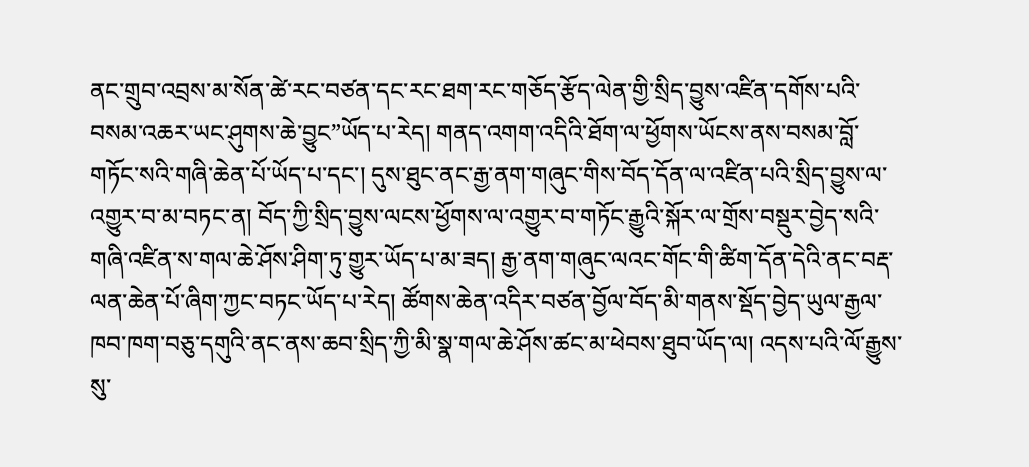ནང་གྲུབ་འབྲས་མ་སོན་ཚེ་རང་བཙན་དང་རང་ཐག་རང་གཅོད་རྩོད་ལེན་གྱི་སྲིད་བྱུས་འཛིན་དགོས་པའི་བསམ་འཆར་ཡང་ཤུགས་ཆེ་བྱུང”ཡོད་པ་རེད། གནད་འགག་འདིའི་ཐོག་ལ་ཕྱོགས་ཡོངས་ནས་བསམ་བློ་གཏོང་སའི་གཞི་ཆེན་པོ་ཡོད་པ་དང་། དུས་ཐུང་ནང་རྒྱ་ནག་གཞུང་གིས་བོད་དོན་ལ་འཛིན་པའི་སྲིད་བྱུས་ལ་འགྱུར་བ་མ་བཏང་ན། བོད་ཀྱི་སྲིད་བྱུས་ལངས་ཕྱོགས་ལ་འགྱུར་བ་གཏོང་རྒྱུའི་སྐོར་ལ་གྲོས་བསྡུར་བྱེད་སའི་གཞི་འཛིན་ས་གལ་ཆེ་ཤོས་ཤིག་ཏུ་གྱུར་ཡོད་པ་མ་ཟད། རྒྱ་ནག་གཞུང་ལའང་གོང་གི་ཚིག་དོན་དེའི་ནང་བརྡ་ལན་ཆེན་པོ་ཞིག་ཀྱང་བཏང་ཡོད་པ་རེད། ཚོགས་ཆེན་འདིར་བཙན་བྱོལ་བོད་མི་གནས་སྡོད་བྱེད་ཡུལ་རྒྱལ་ཁབ་ཁག་བཅུ་དགུའི་ནང་ནས་ཆབ་སྲིད་ཀྱི་མི་སྣ་གལ་ཆེ་ཤོས་ཚང་མ་ཕེབས་ཐུབ་ཡོད་ལ། འདས་པའི་ལོ་རྒྱུས་སུ་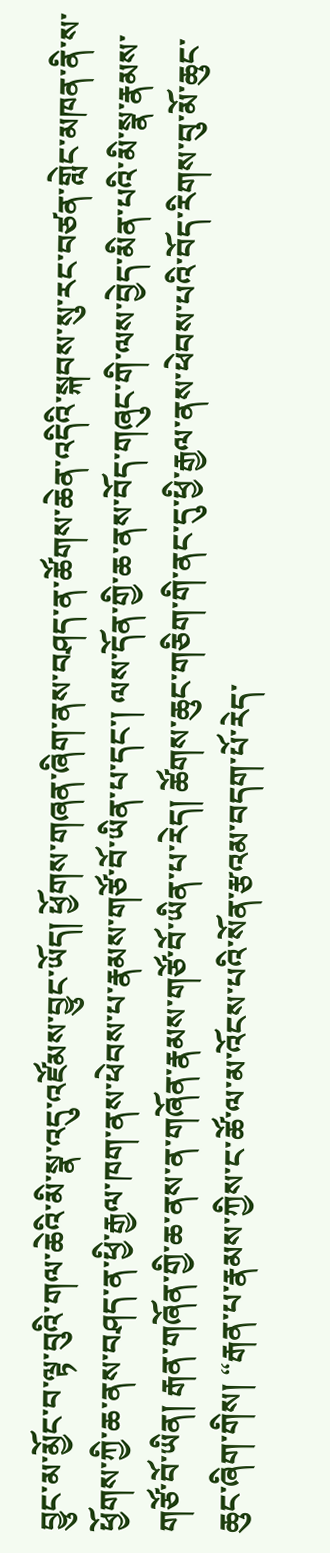བྱུང་མ་མྱོང་བ་ལྟ་བུའི་གལ་ཆེའི་མི་སྣ་འདུ་འཛོམས་བྱུང་ཡོད། ཕྱོགས་གཞན་ཞིག་ནས་བཤད་ན་ཚོགས་ཆེན་འདིའི་སྐབས་སུ་རང་བཙན་གླེང་མཁན་ནི་ས་ཕྱོགས་ཀྱི་ཆ་ནས་བཤད་ན་ཕྱི་རྒྱལ་ཁག་ནས་ཕེབས་པ་རྣམས་གཙོ་བོ་ཡིན་པ་དང་། ལས་དོན་གྱི་ཆ་ནས་བོད་གཞུང་གི་ལས་བྱེད་མིན་པའི་མི་སྣ་རྣམས་གཙོ་བོ་ཡིན། རྒན་གཞོན་གྱི་ཆ་ནས་ན་གཞོན་རྣམས་གཙོ་བོ་ཡིན་པ་རེད། ཚོགས་ཆུང་གཅིག་གི་ནང་དུ་ཕྱི་རྒྱལ་ནས་ཕེབས་པའི་བོད་རིགས་བུ་མོ་ཆུང་ཆུང་ཞིག་གིས། “རྒན་པ་རྣམས་ཀྱིས་ང་ཚོ་ལ་མ་འོངས་པའི་སོན་རྩའམ་བདག་པོ་རེད་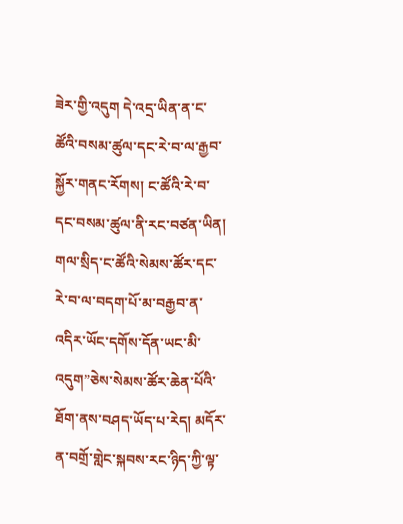ཟེར་གྱི་འདུག དེ་འདྲ་ཡིན་ན་ང་ཚོའི་བསམ་ཚུལ་དང་རེ་བ་ལ་རྒྱབ་སྐྱོར་གནང་རོགས། ང་ཚོའི་རེ་བ་དང་བསམ་ཚུལ་ནི་རང་བཙན་ཡིན། གལ་སྲིད་ང་ཚོའི་སེམས་ཚོར་དང་རེ་བ་ལ་བདག་པོ་མ་བརྒྱབ་ན་འདིར་ཡོང་དགོས་དོན་ཡང་མི་འདུག”ཅེས་སེམས་ཚོར་ཆེན་པོའི་ཐོག་ནས་བཤད་ཡོད་པ་རེད། མདོར་ན་བགྲོ་གླེང་སྐབས་རང་ཉིད་ཀྱི་ལྟ་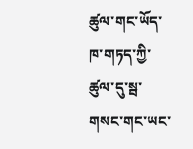ཚུལ་གང་ཡོད་ཁ་གཏད་ཀྱི་ཚུལ་དུ་སྦ་གསང་གང་ཡང་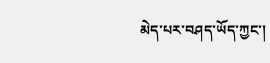མེད་པར་བཤད་ཡོད་ཀྱང་།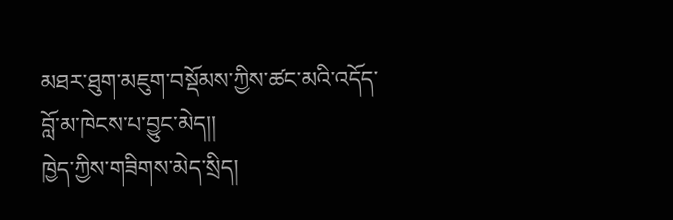མཐར་ཐུག་མཇུག་བསྡོམས་ཀྱིས་ཚང་མའི་འདོད་བློ་མ་ཁེངས་པ་བྱུང་མེད།།
ཁྱེད་ཀྱིས་གཟིགས་མེད་སྲིད།